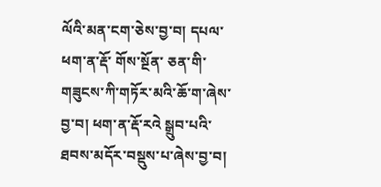ལོའི་མན་ངག་ཅེས་བྱ་བ། དཔལ་ཕག་ན་རྡོ་ གོས་སྔོན་ ཅན་གི་གཟུངས་ཀི་གཏོར་མའི་ཆོ་ག་ཞེས་བྱ་བ། ཕག་ན་རྡོ་རའེ སྒྲུབ་པའི་ ཐབས་མདོར་བསྡུས་པ་ཞེས་བྱ་བ།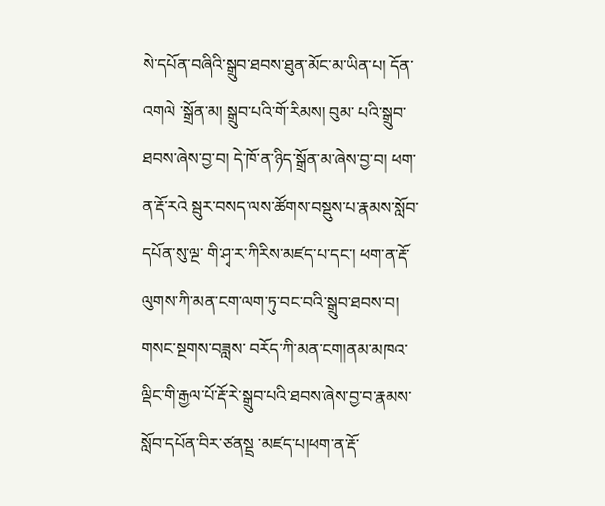སེ་དཔོན་བཞིའི་སྒྲུབ་ཐབས་ཐུན་མོང་མ་ཡིན་པ། དོན་འགལེ ་སྒྲོན་མ། སྒྲུབ་པའི་གོ་རིམས། བུམ་ པའི་སྒྲུབ་ཐབས་ཞེས་བྱ་བ། དེ་ཁོ་ན་ཉིད་སྒྲོན་མ་ཞེས་བྱ་བ། ཕག་ན་རྡོ་རའེ སྦུར་བསད་ལས་ཚོགས་བསྡུས་པ་རྣམས་སློབ་དཔོན་སུ་ལྔ་ གི་ཤྭ་ར་ཀིརིས་མཛད་པ་དང་། ཕག་ན་རྡོ་ ལུགས་ཀི་མན་ངག་ལག་ཏུ་བང་བའི་སྒྲུབ་ཐབས་བ། གསང་སྔགས་བཟླས་ བརོད་ཀི་མན་ངག།ནམ་མཁའ་ལྡིང་གི་རྒྱལ་པོ་རྡོ་རེ་སྒྲུབ་པའི་ཐབས་ཞེས་བྱ་བ་རྣམས་སློབ་དཔོན་བིར་ཙནསྡྲ ་མཛད་པ།ཕག་ན་རྡོ་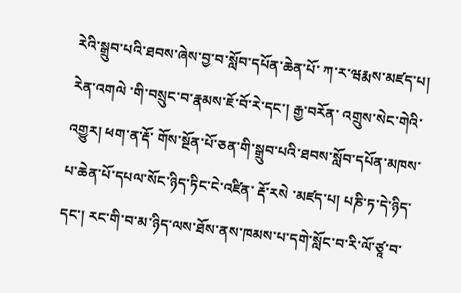རེའི་སྒྲུབ་པའི་ཐབས་ཞེས་བྱ་བ་སློབ་དཔོན་ཆེན་པོ་ ཀ་ར་ཝརྨས་མཛད་པ། རེན་འགལེ ་གི་བསྲུང་བ་རྣམས་ཇོ་བོ་རེ་དང་། རྒྱ་བརོན་ འགྲུས་སེང་གེའི་འགྱུར། ཕག་ན་རྡོ་ གོས་སྔོན་པོ་ཅན་གི་སྒྲུབ་པའི་ཐབས་སློབ་དཔོན་མཁས་པ་ཆེན་པོ་དཔལ་སོང་ཉིད་ཏིང་ངེ་འཛིན་ རྡོ་རསེ ་མཛད་པ། པཎི་ཏ་དེ་ཉིད་དང་། རང་གི་བ་མ་ཉིད་ལས་ཐོས་ནས་ཁམས་པ་དགེ་སློང་བ་རི་ལོ་ཙཱ་བ་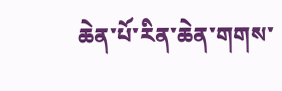ཆེན་པོ་རིན་ཆེན་གགས་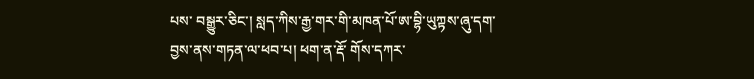པས་ བསྒྱུར་ཅིང་། སླད་ཀིས་རྒྱ་གར་གི་མཁན་པོ་ཨ་བྷི་ཡུཀྟས་ཞུ་དག་བྱས་ནས་གཏན་ལ་ཕབ་པ། ཕག་ན་རྡོ་ གོས་དཀར་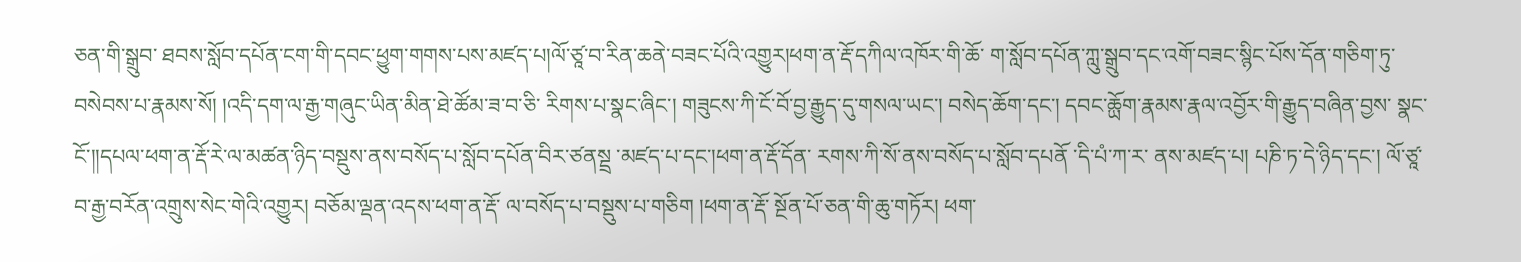ཅན་གི་སྒྲུབ་ ཐབས་སློབ་དཔོན་ངག་གི་དབང་ཕྱུག་གགས་པས་མཛད་པ།ལོ་ཙཱ་བ་རིན་ཆནེ་བཟང་པོའི་འགྱུར།ཕག་ན་རྡོ་དཀིལ་འཁོར་གི་ཆོ་ ག་སློབ་དཔོན་ཀླུ་སྒྲུབ་དང་འགོ་བཟང་སྙིང་པོས་དོན་གཅིག་ཏུ་བསེབས་པ་རྣམས་སོ། །འདི་དག་ལ་རྒྱ་གཞུང་ཡིན་མིན་ཐེ་ཚོམ་ཟ་བ་ཅི་ རིགས་པ་སྣང་ཞིང་། གཟུངས་ཀི་ངོ་བོ་བྱ་རྒྱུད་དུ་གསལ་ཡང་། བསེད་ཆོག་དང་། དབང་ཆྻོག་རྣམས་རྣལ་འབྱོར་གི་རྒྱུད་བཞིན་བྱས་ སྣང་ངོ་།།དཔལ་ཕག་ན་རྡོ་རེ་ལ་མཚན་ཉིད་བསྡུས་ནས་བསོད་པ་སློབ་དཔོན་བིར་ཙནསྡྲ ་མཛད་པ་དང་།ཕག་ན་རྡོ་དོན་ རགས་ཀི་སོ་ནས་བསོད་པ་སློབ་དཔནོ ་དི་པཾ་ཀ་ར་ ནས་མཛད་པ། པཎི་ཏ་དེ་ཉིད་དང་། ལོ་ཙཱ་བ་རྒྱ་བརོན་འགྲུས་སེང་གེའི་འགྱུར། བཅོམ་ལྡན་འདས་ཕག་ན་རྡོ་ ལ་བསོད་པ་བསྡུས་པ་གཅིག །ཕག་ན་རྡོ་ སྔོན་པོ་ཅན་གི་ཆུ་གཏོར། ཕག་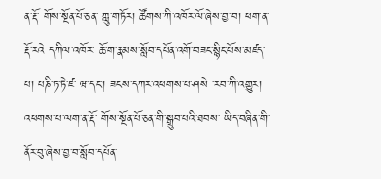ན་རྡོ་ གོས་སྔོན་པོ་ཅན་ ཀླུ་གཏོར། ཚོགས་ཀི་འཁོར་ལོ་ཞེས་བྱ་བ། ཕག་ན་རྡོ་རའེ དཀིལ་འཁོར་ ཆོ་ག་རྣམས་སློབ་དཔོན་འགོ་བཟང་སྙིང་པོས་མཛད་པ། པཎི་ཏ་ཏེ་ཛ་ ཝ་དང་། ཟངས་དཀར་འཕགས་པ་ཤསེ ་རབ་ཀི་འགྱུར། འཕགས་པ་ལག་ན་རྡོ་ གོས་སྔོན་པོ་ཅན་གི་སྒྲུབ་པའི་ཐབས་ ཡིད་བཞིན་གི་ནོར་བུ་ཞེས་བྱ་བ་སློབ་དཔོན་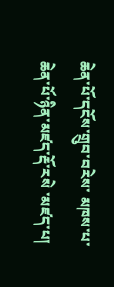ཆེན་པོ་དངོས་གྲུབ་བརེས་ མཁས་པ་ཆེན་པོ་ཉིན་མཛད་རྡོ་རསེ ་མཛད་པ།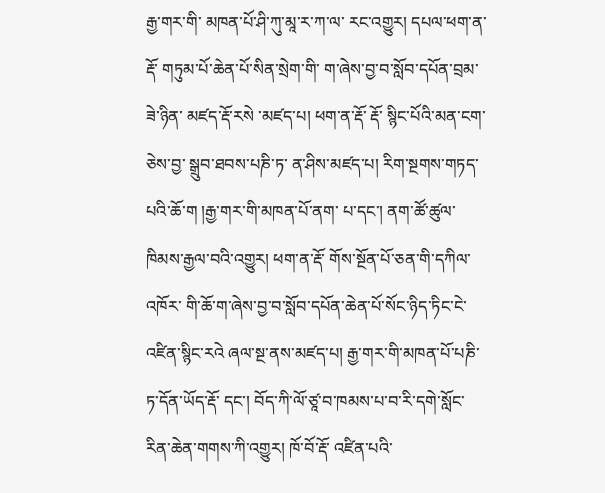རྒྱ་གར་གི་ མཁན་པོ་ཤི་ཀུ་མཱ་ར་ཀ་ལ་ རང་འགྱུར། དཔལ་ཕག་ན་རྡོ་ གཏུམ་པོ་ཆེན་པོ་སིན་སྲེག་གི་ ག་ཞེས་བྱ་བ་སློབ་དཔོན་བྲམ་ཟེ་ཉིན་ མཛད་རྡོ་རསེ ་མཛད་པ། ཕག་ན་རྡོ་ རྡོ་ སྙིང་པོའི་མན་ངག་ཅེས་བྱ་ སྒྲུབ་ཐབས་པཎི་ཏ་ ན་ཤིས་མཛད་པ། རིག་སྔགས་གཏད་ པའི་ཆོ་ག །རྒྱ་གར་གི་མཁན་པོ་ནག་ པ་དང་། ནག་ཚོ་ཚུལ་ཁིམས་རྒྱལ་བའི་འགྱུར། ཕག་ན་རྡོ་ གོས་སྔོན་པོ་ཅན་གི་དཀིལ་འཁོར་ གི་ཆོ་ག་ཞེས་བྱ་བ་སློབ་དཔོན་ཆེན་པོ་སོང་ཉིད་ཏིང་ངེ་འཛིན་སྙིང་རའེ ཞལ་སྔ་ནས་མཛད་པ། རྒྱ་གར་གི་མཁན་པོ་པཎི་ཏ་དོན་ཡོད་རྡོ་ དང་། བོད་ཀི་ལོ་ཙཱ་བ་ཁམས་པ་བ་རི་དགེ་སློང་རིན་ཆེན་གགས་ཀི་འགྱུར། ཁོ་བོ་རྡོ་ འཛིན་པའི་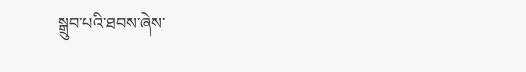སྒྲུབ་པའི་ཐབས་ཞེས་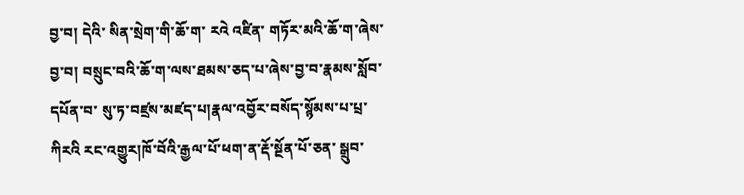བྱ་བ། དེའི་ སིན་སྲེག་གི་ཆོ་ག་ རའེ འཛིན་ གཏོར་མའི་ཆོ་ག་ཞེས་བྱ་བ། བསྲུང་བའི་ཆོ་ག་ལས་ཐམས་ཅད་པ་ཞེས་བྱ་བ་རྣམས་སློབ་དཔོན་བ་ སུ་ཏ་བཛྲས་མཛད་པ།རྣལ་འབྱོར་བསོད་སྙོམས་པ་པྲ་ཀིརའི རང་འགྱུར།ཁོ་བོའི་རྒྱལ་པོ་ཕག་ན་རྡོ་སྔོན་པོ་ཅན་ སྒྲུབ་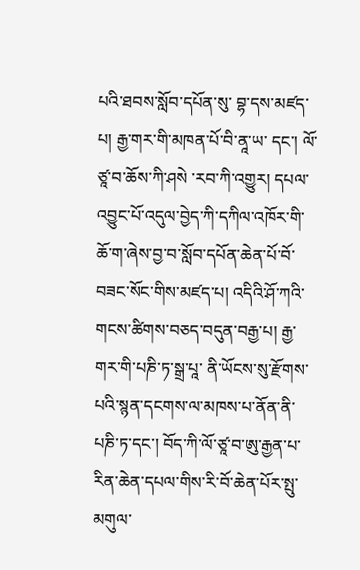པའི་ཐབས་སློབ་དཔོན་སུ་ བྷ་དས་མཛད་པ། རྒྱ་གར་གི་མཁན་པོ་བི་ནཱ་ཡ་ དང་། ལོ་ཙཱ་བ་ཆོས་ཀི་ཤསེ ་རབ་ཀི་འགྱུར། དཔལ་འབྱུང་པོ་འདུལ་བྱེད་ཀི་དཀིལ་འཁོར་གི་ཆོ་ག་ཞེས་བྱ་བ་སློབ་དཔོན་ཆེན་པོ་བོ་བཟང་སོང་གིས་མཛད་པ། འདིའི་ཤོ་ཀའི་ གངས་ཚིགས་བཅད་བདུན་བརྒྱ་པ། རྒྱ་གར་གི་པཎི་ཏ་སྒྲ་པཱ་ ནི་ཡོངས་སུ་རྫོགས་པའི་སྙན་དངགས་ལ་མཁས་པ་ནོན་ནི་པཎི་ཏ་དང་། བོད་ཀི་ལོ་ཙཱ་བ་ཨུ་རྒྱན་པ་རིན་ཆེན་དཔལ་གིས་རི་བོ་ཆེན་པོར་སྤུ་ མགུལ་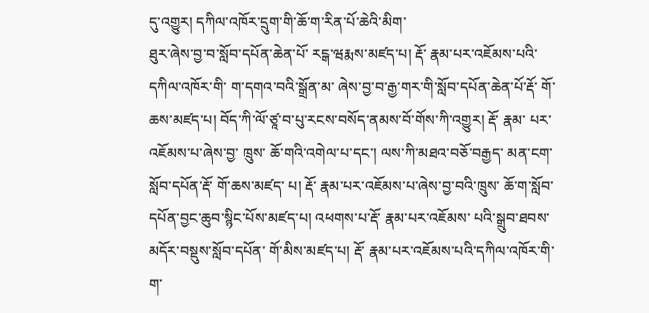དུ་འགྱུར། དཀིལ་འཁོར་དྲུག་གི་ཆོ་ག་རིན་པོ་ཆེའི་མིག་
ཐུར་ཞེས་བྱ་བ་སློབ་དཔོན་ཆེན་པོ་ རངྒ་ཝརྨས་མཛད་པ། རྡོ་ རྣམ་པར་འཇོམས་པའི་དཀིལ་འཁོར་གི་ ག་དགའ་བའི་སྒྲོན་མ་ ཞེས་བྱ་བ་རྒྱ་གར་གི་སློབ་དཔོན་ཆེན་པོ་རྡོ་ གོ་ཆས་མཛད་པ། བོད་ཀི་ལོ་ཙཱ་བ་པུ་རངས་བསོད་ནམས་བོ་གོས་ཀི་འགྱུར། རྡོ་ རྣམ་ པར་འཇོམས་པ་ཞེས་བྱ་ ཁྲུས་ ཆོ་གའི་འགེལ་པ་དང་། ལས་ཀི་མཐའ་བཅོ་བརྒྱད་ མན་ངག་སློབ་དཔོན་རྡོ་ གོ་ཆས་མཛད་ པ། རྡོ་ རྣམ་པར་འཇོམས་པ་ཞེས་བྱ་བའི་ཁྲུས་ ཆོ་ག་སློབ་དཔོན་བྱང་ཆུབ་སྙིང་པོས་མཛད་པ། འཕགས་པ་རྡོ་ རྣམ་པར་འཇོམས་ པའི་སྒྲུབ་ཐབས་མདོར་བསྡུས་སློབ་དཔོན་ གོ་མིས་མཛད་པ། རྡོ་ རྣམ་པར་འཇོམས་པའི་དཀིལ་འཁོར་གི་ ག་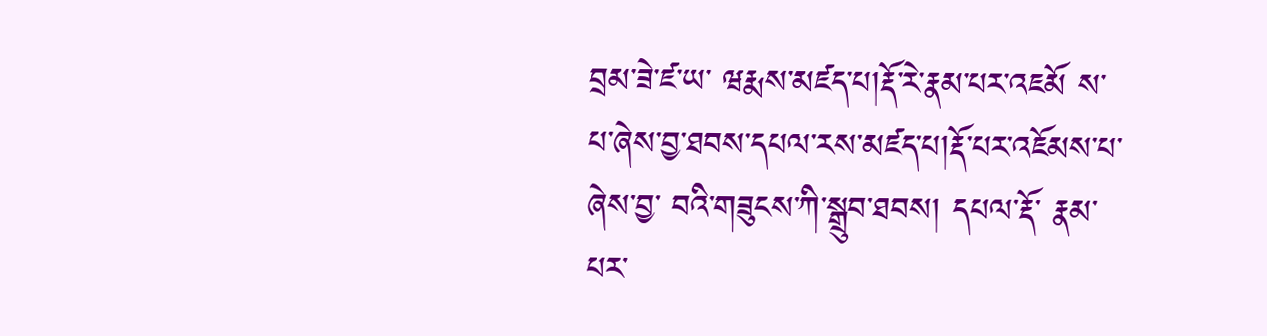བྲམ་ཟེ་ཛ་ཡ་ ཝརྨས་མཛད་པ།རྡོ་རེ་རྣམ་པར་འཇམོ ས་པ་ཞེས་བྱ་ཐབས་དཔལ་རས་མཛད་པ།རྡོ་པར་འཇོམས་པ་ཞེས་བྱ་ བའི་གཟུངས་ཀི་སྒྲུབ་ཐབས། དཔལ་རྡོ་ རྣམ་པར་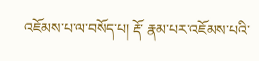འཇོམས་པ་ལ་བསོད་པ། རྡོ་ རྣམ་པར་འཇོམས་པའི་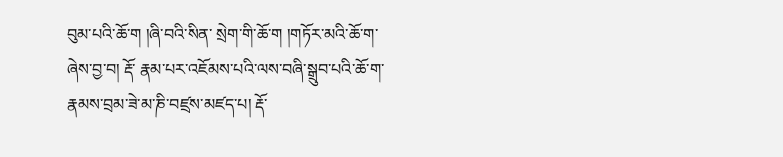བུམ་པའི་ཆོ་ག །ཞི་བའི་སིན་ སྲེག་གི་ཆོ་ག །གཏོར་མའི་ཆོ་ག་ཞེས་བྱ་བ། རྡོ་ རྣམ་པར་འཇོམས་པའི་ལས་བཞི་སྒྲུབ་པའི་ཆོ་ག་རྣམས་བྲམ་ཟེ་མ་ཎི་བཛྲས་མཛད་པ། རྡོ་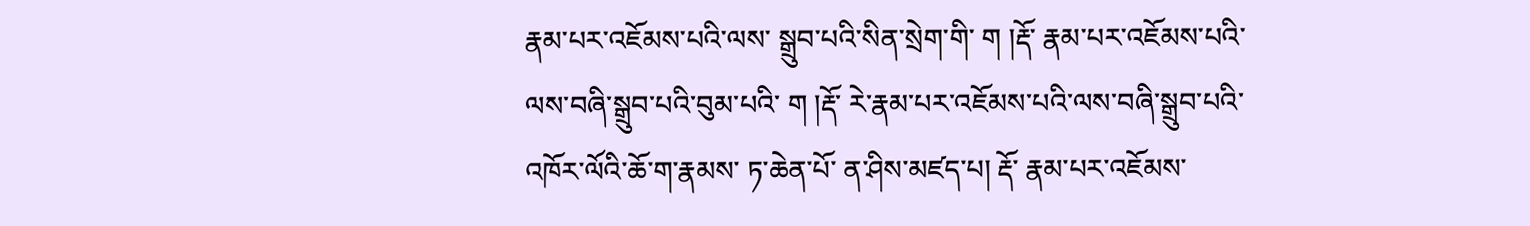རྣམ་པར་འཇོམས་པའི་ལས་ སྒྲུབ་པའི་སིན་སྲེག་གི་ ག །རྡོ་ རྣམ་པར་འཇོམས་པའི་ལས་བཞི་སྒྲུབ་པའི་བུམ་པའི་ ག །རྡོ་ རེ་རྣམ་པར་འཇོམས་པའི་ལས་བཞི་སྒྲུབ་པའི་འཁོར་ལོའི་ཆོ་ག་རྣམས་ ཏ་ཆེན་པོ་ ན་ཤིས་མཛད་པ། རྡོ་ རྣམ་པར་འཇོམས་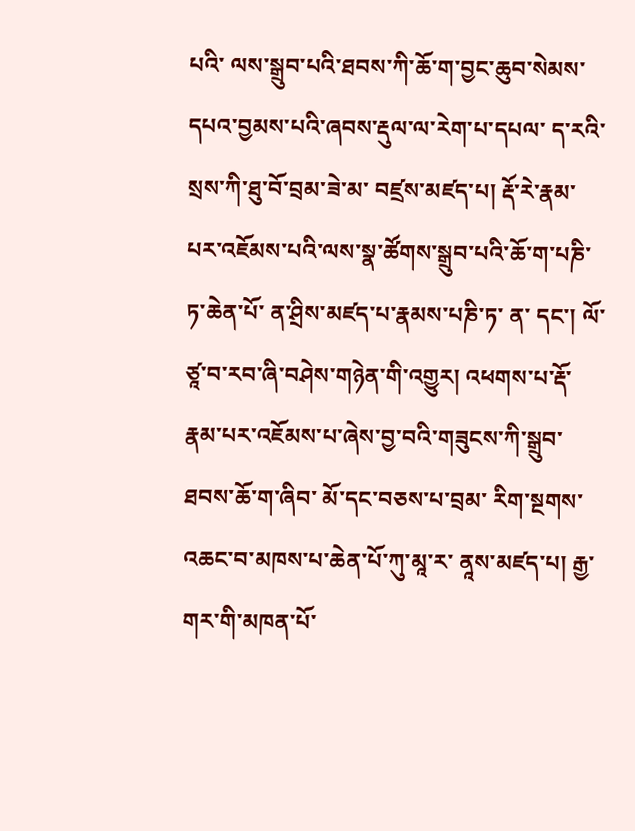པའི་ ལས་སྒྲུབ་པའི་ཐབས་ཀི་ཆོ་ག་བྱང་ཆུབ་སེམས་དཔའ་བྱམས་པའི་ཞབས་རྡུལ་ལ་རེག་པ་དཔལ་ ད་རའི་སྲས་ཀི་ཐུ་བོ་བྲམ་ཟེ་མ་ བཛྲས་མཛད་པ། རྡོ་རེ་རྣམ་པར་འཇོམས་པའི་ལས་སྣ་ཚོགས་སྒྲུབ་པའི་ཆོ་ག་པཎི་ཏ་ཆེན་པོ་ ན་ཤྲིས་མཛད་པ་རྣམས་པཎི་ཏ་ ན་ དང་། ལོ་ཙཱ་བ་རབ་ཞི་བཤེས་གཉེན་གི་འགྱུར། འཕགས་པ་རྡོ་ རྣམ་པར་འཇོམས་པ་ཞེས་བྱ་བའི་གཟུངས་ཀི་སྒྲུབ་ཐབས་ཆོ་ག་ཞིབ་ མོ་དང་བཅས་པ་བྲམ་ རིག་སྔགས་འཆང་བ་མཁས་པ་ཆེན་པོ་ཀུ་མཱ་ར་ ནཱས་མཛད་པ། རྒྱ་གར་གི་མཁན་པོ་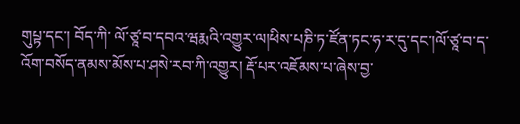གུཔྟ་དང་། བོད་ཀི་ ལོ་ཙཱ་བ་དབའ་ཝརྨའི་འགྱུར་ལ།ཕིས་པཎི་ཏ་ཛོན་ཏང་ཧ་ར་དུ་དང་།ལོ་ཙཱ་བ་ད་འོག་བསོད་ནམས་མོས་པ་ཤསེ་རབ་ཀི་འགྱུར། རྡོ་པར་འཇོམས་པ་ཞེས་བྱ་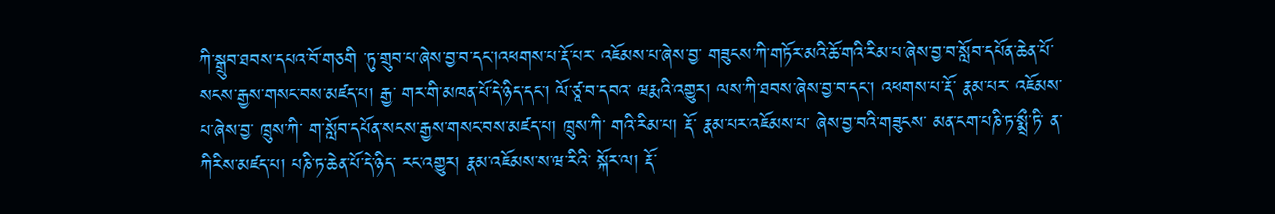ཀི་སྒྲུབ་ཐབས་དཔའ་བོ་གཅགི ་ཏུ་གྲུབ་པ་ཞེས་བྱ་བ་དང་།འཕགས་པ་རྡོ་པར་ འཇོམས་པ་ཞེས་བྱ་ གཟུངས་ཀི་གཏོར་མའི་ཆོ་གའི་རིམ་པ་ཞེས་བྱ་བ་སློབ་དཔོན་ཆེན་པོ་སངས་རྒྱས་གསང་བས་མཛད་པ། རྒྱ་ གར་གི་མཁན་པོ་དེ་ཉིད་དང་། ལོ་ཙཱ་བ་དབའ་ ཝརྨའི་འགྱུར། ལས་ཀི་ཐབས་ཞེས་བྱ་བ་དང་། འཕགས་པ་རྡོ་ རྣམ་པར་ འཇོམས་པ་ཞེས་བྱ་ ཁྲུས་ཀི་ ག་སློབ་དཔོན་སངས་རྒྱས་གསང་བས་མཛད་པ། ཁྲུས་ཀི་ གའི་རིམ་པ། རྡོ་ རྣམ་པར་འཇོམས་པ་ ཞེས་བྱ་བའི་གཟུངས་ མན་ངག་པཎི་ཏ་སྨྲྀ་ཏི་ ན་ཀིརིས་མཛད་པ། པཎི་ཏ་ཆེན་པོ་དེ་ཉིད་ རང་འགྱུར། རྣམ་འཇོམས་ས་ཝ་རིའི་ སྐོར་ལ། རྡོ་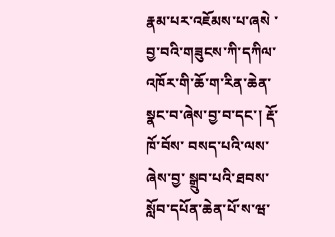རྣམ་པར་འཇོམས་པ་ཞསེ ་བྱ་བའི་གཟུངས་ཀི་དཀིལ་འཁོར་གི་ཆོ་ག་རིན་ཆེན་སྣང་བ་ཞེས་བྱ་བ་དང་། རྡོ་ ཁོ་བོས་ བསད་པའི་ལས་ཞེས་བྱ་ སྒྲུབ་པའི་ཐབས་སློབ་དཔོན་ཆེན་པོ་ས་ཝ་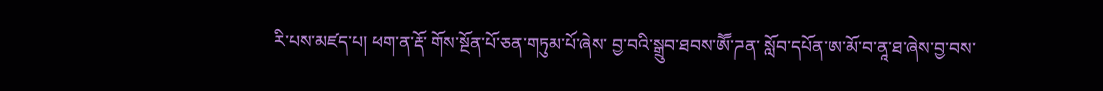རི་པས་མཛད་པ། ཕག་ན་རྡོ་ གོས་སྔོན་པོ་ཅན་གཏུམ་པོ་ཞེས་ བྱ་བའི་སྒྲུབ་ཐབས་ཨཽ་ཌན་ སློབ་དཔོན་ཨ་མོ་བ་ནཱ་ཐ་ཞེས་བྱ་བས་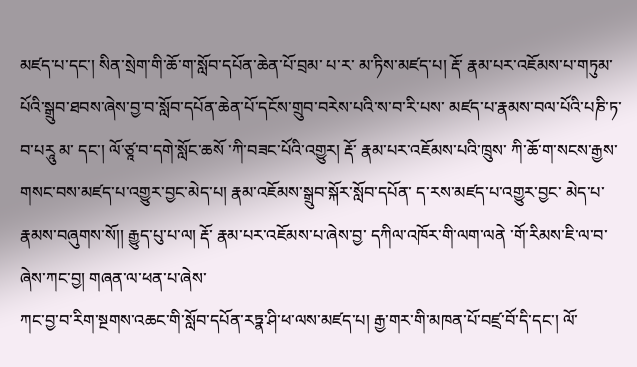མཛད་པ་དང་། སིན་སྲེག་གི་ཆོ་ག་སློབ་དཔོན་ཆེན་པོ་བྲམ་ པ་ར་ མ་ཏིས་མཛད་པ། རྡོ་ རྣམ་པར་འཇོམས་པ་གཏུམ་པོའི་སྒྲུབ་ཐབས་ཞེས་བྱ་བ་སློབ་དཔོན་ཆེན་པོ་དངོས་གྲུབ་བརེས་པའི་ས་བ་རི་པས་ མཛད་པ་རྣམས་བལ་པོའི་པཎི་ཏ་ བ་པརཱུ མ་ དང་། ལོ་ཙཱ་བ་དགེ་སློང་ཆསོ ་ཀི་བཟང་པོའི་འགྱུར། རྡོ་ རྣམ་པར་འཇོམས་པའི་ཁྲུས་ ཀི་ཆོ་ག་སངས་རྒྱས་གསང་བས་མཛད་པ་འགྱུར་བྱང་མེད་པ། རྣམ་འཇོམས་སྒྲུབ་སྐོར་སློབ་དཔོན་ ད་རས་མཛད་པ་འགྱུར་བྱང་ མེད་པ་རྣམས་བཞུགས་སོ།། རྒྱུད་པུ་པ་ལ། རྡོ་ རྣམ་པར་འཇོམས་པ་ཞེས་བྱ་ དཀིལ་འཁོར་གི་ལག་ལནེ ་གོ་རིམས་ཇི་ལ་བ་ཞེས་ཀང་བྱ། གཞན་ལ་ཕན་པ་ཞེས་
ཀང་བྱ་བ་རིག་སྔགས་འཆང་གི་སློབ་དཔོན་རཏྣ་ཤི་ཕ་ལས་མཛད་པ། རྒྱ་གར་གི་མཁན་པོ་བཛྲ་བོ་དི་དང་། ལོ་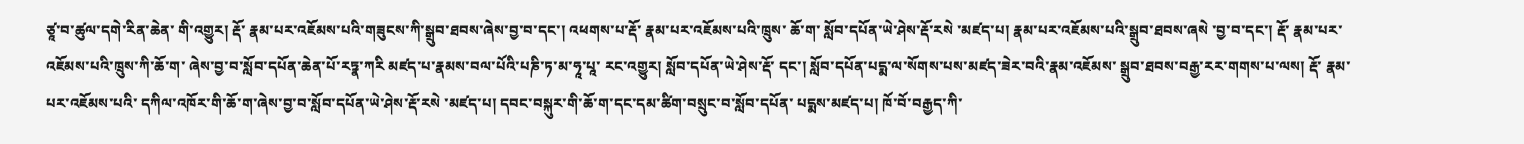ཙཱ་བ་ཚུལ་དགེ་རིན་ཆེན་ གི་འགྱུར། རྡོ་ རྣམ་པར་འཇོམས་པའི་གཟུངས་ཀི་སྒྲུབ་ཐབས་ཞེས་བྱ་བ་དང་། འཕགས་པ་རྡོ་ རྣམ་པར་འཇོམས་པའི་ཁྲུས་ ཆོ་ག་ སློབ་དཔོན་ཡེ་ཤེས་རྡོ་རསེ ་མཛད་པ། རྣམ་པར་འཇོམས་པའི་སྒྲུབ་ཐབས་ཞསེ ་བྱ་བ་དང་། རྡོ་ རྣམ་པར་འཇོམས་པའི་ཁྲུས་ཀི་ཆོ་ག་ ཞེས་བྱ་བ་སློབ་དཔོན་ཆེན་པོ་རཏྣ་ཀརི མཛད་པ་རྣམས་བལ་པོའི་པཎི་ཏ་མ་ཧཱ་པཱ་ རང་འགྱུར། སློབ་དཔོན་ཡེ་ཤེས་རྡོ་ དང་། སློབ་དཔོན་པདྨ་ལ་སོགས་པས་མཛད་ཟེར་བའི་རྣམ་འཇོམས་ སྒྲུབ་ཐབས་བརྒྱ་རར་གགས་པ་ལས། རྡོ་ རྣམ་པར་འཇོམས་པའི་ དཀིལ་འཁོར་གི་ཆོ་ག་ཞེས་བྱ་བ་སློབ་དཔོན་ཡེ་ཤེས་རྡོ་རསེ ་མཛད་པ། དབང་བསྐུར་གི་ཆོ་ག་དང་དམ་ཚིག་བསྲུང་བ་སློབ་དཔོན་ པདྨས་མཛད་པ། ཁོ་བོ་བརྒྱད་ཀི་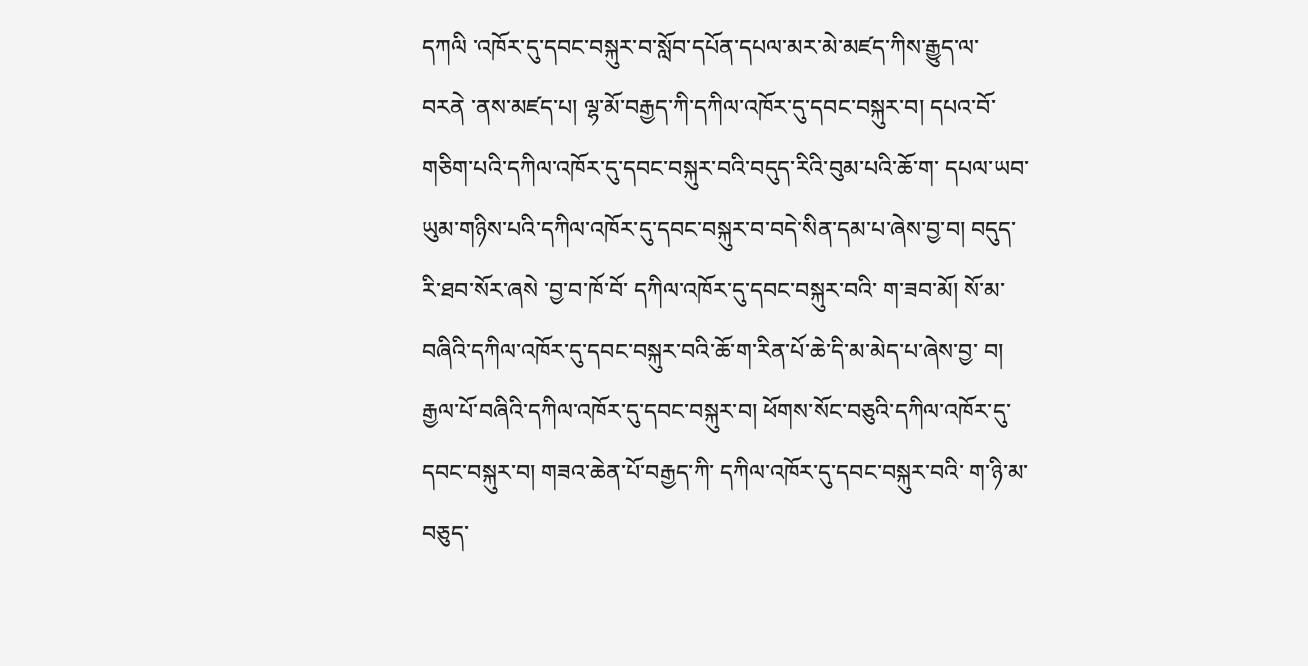དཀལི ་འཁོར་དུ་དབང་བསྐུར་བ་སློབ་དཔོན་དཔལ་མར་མེ་མཛད་ཀིས་རྒྱུད་ལ་བརནེ ་ནས་མཛད་པ། ལྷ་མོ་བརྒྱད་ཀི་དཀིལ་འཁོར་དུ་དབང་བསྐུར་བ། དཔའ་བོ་གཅིག་པའི་དཀིལ་འཁོར་དུ་དབང་བསྐུར་བའི་བདུད་རིའི་བུམ་པའི་ཆོ་ག་ དཔལ་ཡབ་ཡུམ་གཉིས་པའི་དཀིལ་འཁོར་དུ་དབང་བསྐུར་བ་བདེ་སིན་དམ་པ་ཞེས་བྱ་བ། བདུད་རི་ཐབ་སོར་ཞསེ ་བྱ་བ་ཁོ་བོ་ དཀིལ་འཁོར་དུ་དབང་བསྐུར་བའི་ ག་ཟབ་མོ། སོ་མ་བཞིའི་དཀིལ་འཁོར་དུ་དབང་བསྐུར་བའི་ཆོ་ག་རིན་པོ་ཆེ་དི་མ་མེད་པ་ཞེས་བྱ་ བ། རྒྱལ་པོ་བཞིའི་དཀིལ་འཁོར་དུ་དབང་བསྐུར་བ། ཕོགས་སོང་བཅུའི་དཀིལ་འཁོར་དུ་དབང་བསྐུར་བ། གཟའ་ཆེན་པོ་བརྒྱད་ཀི་ དཀིལ་འཁོར་དུ་དབང་བསྐུར་བའི་ ག་ཉི་མ་བཅུད་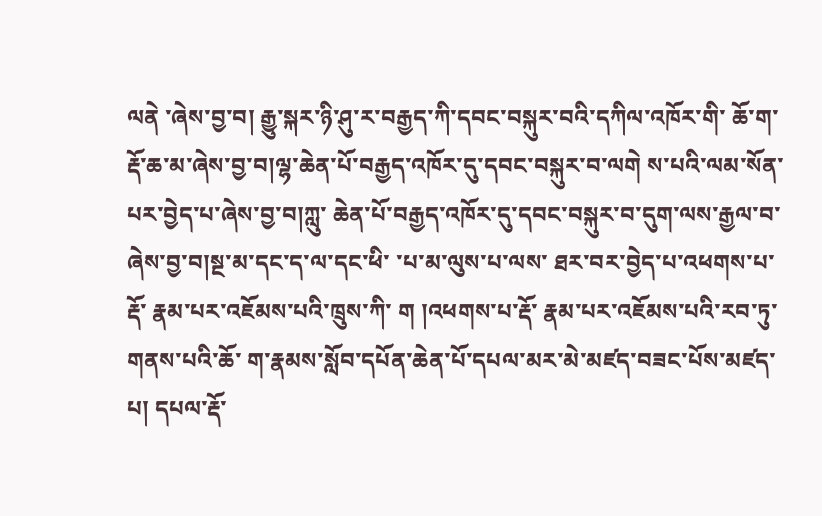ལནེ ་ཞེས་བྱ་བ། རྒྱུ་སྐར་ཉི་ཤུ་ར་བརྒྱད་ཀི་དབང་བསྐུར་བའི་དཀིལ་འཁོར་གི་ ཆོ་ག་རྡོ་ཆ་མ་ཞེས་བྱ་བ།ལྷ་ཆེན་པོ་བརྒྱད་འཁོར་དུ་དབང་བསྐུར་བ་ལགེ ས་པའི་ལམ་སོན་པར་བྱེད་པ་ཞེས་བྱ་བ།ཀླུ་ ཆེན་པོ་བརྒྱད་འཁོར་དུ་དབང་བསྐུར་བ་དུག་ལས་རྒྱལ་བ་ཞེས་བྱ་བ།སྔ་མ་དང་ད་ལ་དང་ཕི་ ་པ་མ་ལུས་པ་ལས་ ཐར་བར་བྱེད་པ་འཕགས་པ་རྡོ་ རྣམ་པར་འཇོམས་པའི་ཁྲུས་ཀི་ ག །འཕགས་པ་རྡོ་ རྣམ་པར་འཇོམས་པའི་རབ་ཏུ་གནས་པའི་ཆོ་ ག་རྣམས་སློབ་དཔོན་ཆེན་པོ་དཔལ་མར་མེ་མཛད་བཟང་པོས་མཛད་པ། དཔལ་རྡོ་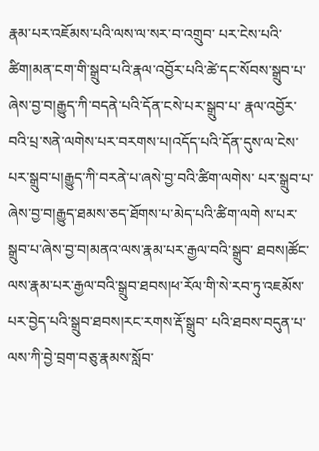རྣམ་པར་འཇོམས་པའི་ལས་ལ་སར་བ་འགྲུབ་ པར་ངེས་པའི་ཚིག།མན་ངག་གི་སྒྲུབ་པའི་རྣལ་འབྱོར་པའི་ཚེ་དང་སོབས་སྒྲུབ་པ་ཞེས་བྱ་བ།རྒྱུད་ཀི་བདནེ་པའི་དོན་ངསེ་པར་སྒྲུབ་པ་ རྣལ་འབྱོར་བའི་པྲ་སནེ་ལགེས་པར་བརགས་པ།འདོད་པའི་དོན་དུས་ལ་ངེས་པར་སྒྲུབ་པ།རྒྱུད་ཀི་བརནེ་པ་ཞསེ་བྱ་བའི་ཚིག་ལགེས་ པར་སྒྲུབ་པ་ཞེས་བྱ་བ།རྒྱུད་ཐམས་ཅད་ཐོགས་པ་མེད་པའི་ཚིག་ལགེ ས་པར་སྒྲུབ་པ་ཞེས་བྱ་བ།མནའ་ལས་རྣམ་པར་རྒྱལ་བའི་སྒྲུབ་ ཐབས།ཚོང་ལས་རྣམ་པར་རྒྱལ་བའི་སྒྲུབ་ཐབས།ཕ་རོལ་གི་སེ་རབ་ཏུ་འཇམོས་པར་བྱེད་པའི་སྒྲུབ་ཐབས།རང་རགས་རྡོ་སྒྲུབ་ པའི་ཐབས་བདུན་པ་ལས་ཀི་བྱེ་བྲག་བཅུ་རྣམས་སློབ་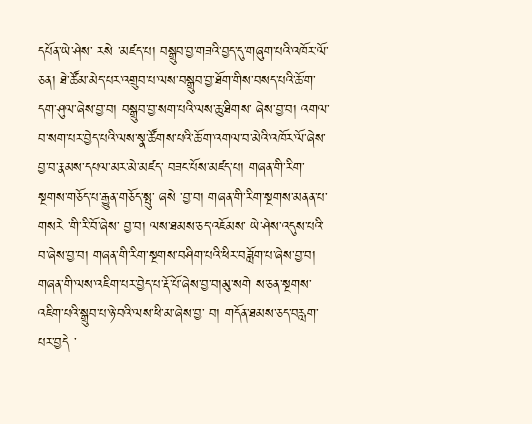དཔོན་ཡེ་ཤེས་ རསེ ་མཛད་པ། བསྒྲུབ་བྱ་གཟའི་བྱད་དུ་གཞུག་པའི་འཁོར་ལོ་ ཅན། ཐེ་ཚོམ་མེད་པར་འགྲུབ་པ་ལས་བསྒྲུབ་བྱ་ཐོག་གིས་བསད་པའི་ཆོ་ག་དག་ཤུལ་ཞེས་བྱ་བ། བསྒྲུབ་བྱ་སག་པའི་ལས་ཆུ་ཐིགས་ ཞེས་བྱ་བ། འགལ་བ་སག་པར་བྱེད་པའི་ལས་སྣ་ཚོགས་པའི་ཆོ་ག་འགལ་བ་མེའི་འཁོར་ལོ་ཞེས་བྱ་བ་རྣམས་དཔལ་མར་མེ་མཛད་ བཟང་པོས་མཛད་པ། གཞན་གི་རིག་སྔགས་གཅོད་པ་རྒྱུན་གཅོད་སྤུ་ ཞསེ ་བྱ་བ། གཞན་གི་རིག་སྔགས་མནན་པ་གསརེ ་གི་རི་བོ་ཞེས་ བྱ་བ། ལས་ཐམས་ཅད་འཇོམས་ ཡེ་ཤེས་འདུས་པའི་ བ་ཞེས་བྱ་བ། གཞན་གི་རིག་སྔགས་བཤིག་པའི་ཕིར་བཟློག་པ་ཞེས་བྱ་བ། གཞན་གི་ལས་འཇིག་པར་བྱེད་པ་རྡོ་པོ་ཞེས་བྱ་བ།མུ་སགེ ས་ཅན་སྔགས་འཇིག་པའི་སྒྲུབ་པ་ཉེ་བའི་ལས་ཕི་མ་ཞེས་བྱ་ བ། གདོན་ཐམས་ཅད་བརླག་པར་བྱདེ ་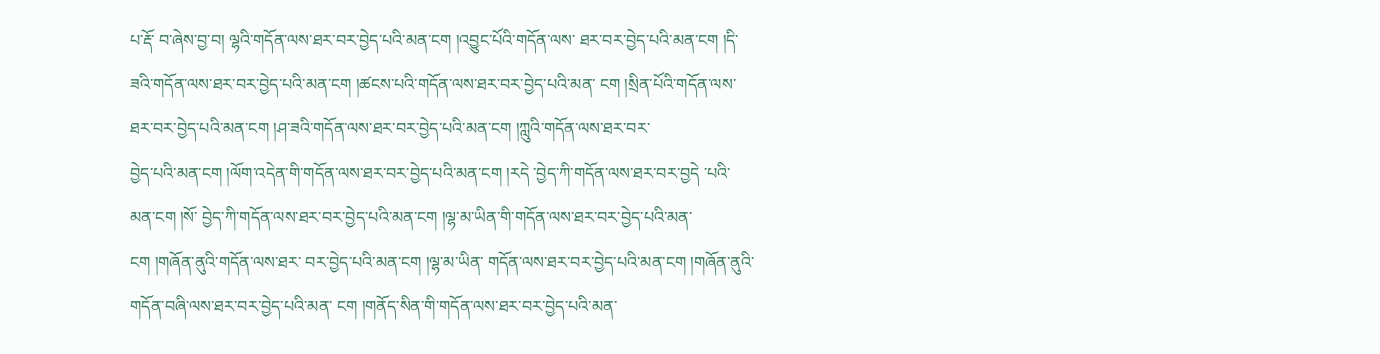པ་རྡོ་ བ་ཞེས་བྱ་བ། ལྷའི་གདོན་ལས་ཐར་བར་བྱེད་པའི་མན་ངག །འབྱུང་པོའི་གདོན་ལས་ ཐར་བར་བྱེད་པའི་མན་ངག །དི་ཟའི་གདོན་ལས་ཐར་བར་བྱེད་པའི་མན་ངག །ཚངས་པའི་གདོན་ལས་ཐར་བར་བྱེད་པའི་མན་ ངག །སྲིན་པོའི་གདོན་ལས་ཐར་བར་བྱེད་པའི་མན་ངག །ཤ་ཟའི་གདོན་ལས་ཐར་བར་བྱེད་པའི་མན་ངག །ཀླུའི་གདོན་ལས་ཐར་བར་
བྱེད་པའི་མན་ངག །ལོག་འདེན་གི་གདོན་ལས་ཐར་བར་བྱེད་པའི་མན་ངག །རདེ ་བྱེད་ཀི་གདོན་ལས་ཐར་བར་བྱདེ ་པའི་མན་ངག །སོ་ བྱེད་ཀི་གདོན་ལས་ཐར་བར་བྱེད་པའི་མན་ངག །ལྷ་མ་ཡིན་གི་གདོན་ལས་ཐར་བར་བྱེད་པའི་མན་ངག །གཞོན་ནུའི་གདོན་ལས་ཐར་ བར་བྱེད་པའི་མན་ངག །ལྷ་མ་ཡིན་ གདོན་ལས་ཐར་བར་བྱེད་པའི་མན་ངག །གཞོན་ནུའི་གདོན་བཞི་ལས་ཐར་བར་བྱེད་པའི་མན་ ངག །གནོད་སིན་གི་གདོན་ལས་ཐར་བར་བྱེད་པའི་མན་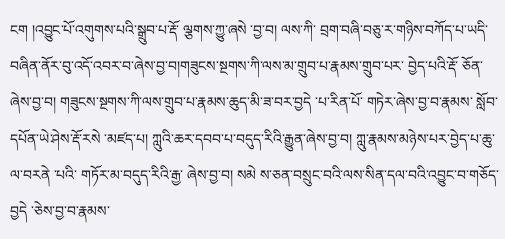ངག །འབྱུང་པོ་འགུགས་པའི་སྒྲུབ་པ་རྡོ་ ལྕགས་ཀྱུ་ཞསེ ་བྱ་བ། ལས་ཀི་ བྲག་བཞི་བཅུ་ར་གཉིས་བཀོད་པ་ཡདི་བཞིན་ནོར་བུ་འདོ་འབར་བ་ཞེས་བྱ་བ།གཟུངས་སྔགས་ཀི་ལས་མ་གྲུབ་པ་རྣམས་གྲུབ་པར་ བྱེད་པའི་རྡོ་ ཅོན་ཞེས་བྱ་བ། གཟུངས་སྔགས་ཀི་ལས་གྲུབ་པ་རྣམས་ཆུད་མི་ཟ་བར་བྱདེ ་པ་རིན་པོ་ གཏེར་ཞེས་བྱ་བ་རྣམས་ སློབ་དཔོན་ཡེ་ཤེས་རྡོ་རསེ ་མཛད་པ། ཀླུའི་ཆར་དབབ་པ་བདུད་རིའི་རྒྱུན་ཞེས་བྱ་བ། ཀླུ་རྣམས་མཉེས་པར་བྱེད་པ་ཆུ་ལ་བརནེ ་པའི་ གཏོར་མ་བདུད་རིའི་རྒྱ་ ཞེས་བྱ་བ། སམེ ས་ཅན་བསྲུང་བའི་ལས་སིན་དལ་བའི་འབྱུང་བ་གཅོད་བྱདེ ་ཅེས་བྱ་བ་རྣམས་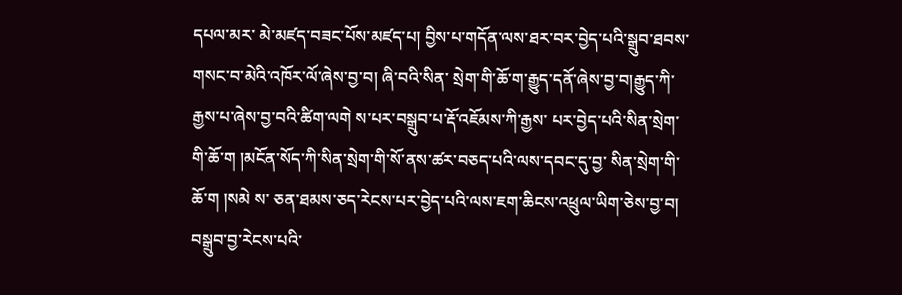དཔལ་མར་ མེ་མཛད་བཟང་པོས་མཛད་པ། བྱིས་པ་གདོན་ལས་ཐར་བར་བྱེད་པའི་སྒྲུབ་ཐབས་གསང་བ་མེའི་འཁོར་ལོ་ཞེས་བྱ་བ། ཞི་བའི་སིན་ སྲེག་གི་ཆོ་ག་རྒྱུད་དནོ་ཞེས་བྱ་བ།རྒྱུད་ཀི་རྒྱས་པ་ཞེས་བྱ་བའི་ཚིག་ལགེ ས་པར་བསྒྲུབ་པ་རྡོ་འཇོམས་ཀི་རྒྱས་ པར་བྱེད་པའི་སིན་སྲེག་གི་ཆོ་ག །མངོན་སོད་ཀི་སིན་སྲེག་གི་སོ་ནས་ཚར་བཅད་པའི་ལས་དབང་དུ་བྱ་ སིན་སྲེག་གི་ཆོ་ག །སམེ ས་ ཅན་ཐམས་ཅད་རེངས་པར་བྱེད་པའི་ལས་ཇག་ཆིངས་འཕྲུལ་ཡིག་ཅེས་བྱ་བ། བསྒྲུབ་བྱ་རེངས་པའི་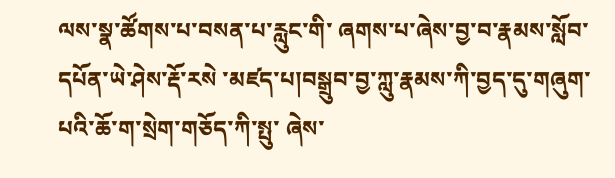ལས་སྣ་ཚོགས་པ་བསན་པ་རླུང་གི་ ཞགས་པ་ཞེས་བྱ་བ་རྣམས་སློབ་དཔོན་ཡེ་ཤེས་རྡོ་རསེ ་མཛད་པ།བསྒྲུབ་བྱ་ཀླུ་རྣམས་ཀི་བྱད་དུ་གཞུག་པའི་ཆོ་ག་སྲེག་གཅོད་ཀི་སྤུ་ ཞེས་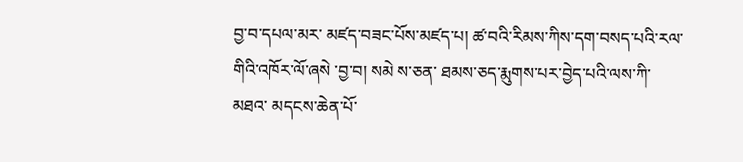བྱ་བ་དཔལ་མར་ མཛད་བཟང་པོས་མཛད་པ། ཚ་བའི་རིམས་ཀིས་དག་བསད་པའི་རལ་གིའི་འཁོར་ལོ་ཞསེ ་བྱ་བ། སམེ ས་ཅན་ ཐམས་ཅད་རྨུགས་པར་བྱེད་པའི་ལས་ཀི་མཐའ་ མདངས་ཆེན་པོ་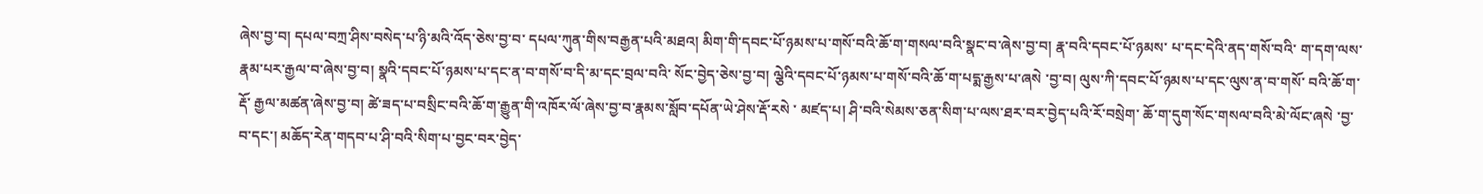ཞེས་བྱ་བ། དཔལ་བཀྲ་ཤིས་བསེད་པ་ཉི་མའི་འོད་ཅེས་བྱ་བ་ དཔལ་ཀུན་གིས་བརྒྱན་པའི་མཐའ། མིག་གི་དབང་པོ་ཉམས་པ་གསོ་བའི་ཆོ་ག་གསལ་བའི་སྣང་བ་ཞེས་བྱ་བ། རྣ་བའི་དབང་པོ་ཉམས་ པ་དང་དེའི་ནད་གསོ་བའི་ ག་དག་ལས་རྣམ་པར་རྒྱལ་བ་ཞེས་བྱ་བ། སྣའི་དབང་པོ་ཉམས་པ་དང་ན་བ་གསོ་བ་དི་མ་དང་བྲལ་བའི་ སོང་བྱེད་ཅེས་བྱ་བ། ལྕེའི་དབང་པོ་ཉམས་པ་གསོ་བའི་ཆོ་ག་པདྨ་རྒྱས་པ་ཞསེ ་བྱ་བ། ལུས་ཀི་དབང་པོ་ཉམས་པ་དང་ལུས་ན་བ་གསོ་ བའི་ཆོ་ག་རྡོ་ རྒྱལ་མཚན་ཞེས་བྱ་བ། ཚེ་ཟད་པ་བསྲིང་བའི་ཆོ་ག་རྒྱུན་གི་འཁོར་ལོ་ཞེས་བྱ་བ་རྣམས་སློབ་དཔོན་ཡེ་ཤེས་རྡོ་རསེ ་ མཛད་པ། ཤི་བའི་སེམས་ཅན་སིག་པ་ལས་ཐར་བར་བྱེད་པའི་རོ་བསྲེག་ ཆོ་ག་དུག་སོང་གསལ་བའི་མེ་ལོང་ཞསེ ་བྱ་བ་དང་། མཆོད་རེན་གདབ་པ་ཤི་བའི་སིག་པ་བྱང་བར་བྱེད་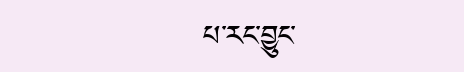པ་རང་བྱུང་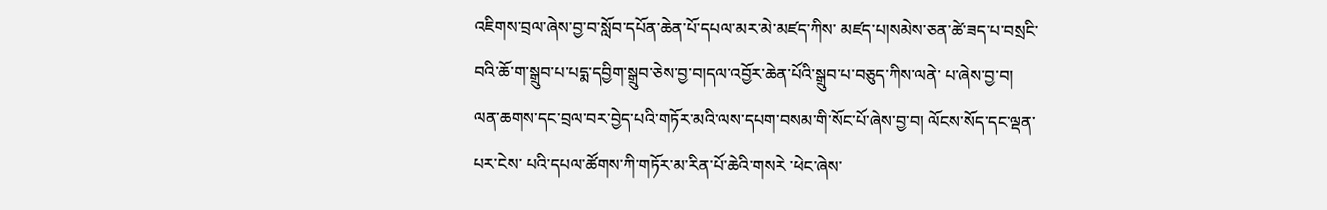འཇིགས་བྲལ་ཞེས་བྱ་བ་སློབ་དཔོན་ཆེན་པོ་དཔལ་མར་མེ་མཛད་ཀིས་ མཛད་པ།སམེས་ཅན་ཚེ་ཟད་པ་བསྲངི་བའི་ཆོ་ག་སྒྲུབ་པ་པདྨ་དབྱིག་སྒྲུབ་ཅེས་བྱ་བ།དལ་འབྱོར་ཆེན་པོའི་སྒྲུབ་པ་བཅུད་ཀིས་ལནེ་ པ་ཞེས་བྱ་བ། ལན་ཆགས་དང་བྲལ་བར་བྱེད་པའི་གཏོར་མའི་ལས་དཔག་བསམ་གི་སོང་པོ་ཞེས་བྱ་བ། ལོངས་སོད་དང་ལྡན་པར་ངེས་ པའི་དཔལ་ཚོགས་ཀི་གཏོར་མ་རིན་པོ་ཆེའི་གསརེ ་ཕེང་ཞེས་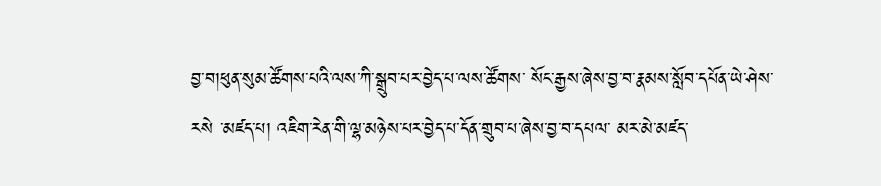བྱ་བ།ཕུན་སུམ་ཚོགས་པའི་ལས་ཀི་སྒྲུབ་པར་བྱེད་པ་ལས་ཚོགས་ སོང་རྒྱས་ཞེས་བྱ་བ་རྣམས་སློབ་དཔོན་ཡེ་ཤེས་ རསེ ་མཛད་པ། འཇིག་རེན་གི་ལྷ་མཉེས་པར་བྱེད་པ་དོན་གྲུབ་པ་ཞེས་བྱ་བ་དཔལ་ མར་མེ་མཛད་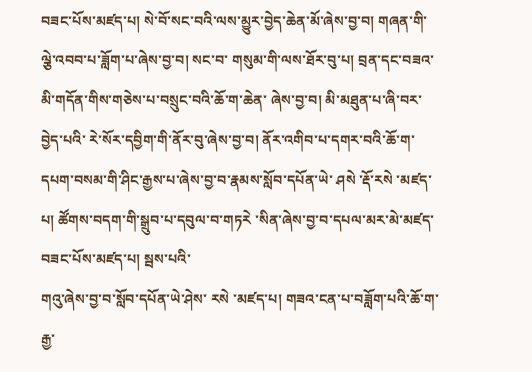བཟང་པོས་མཛད་པ། སེ་བོ་སང་བའི་ལས་མྱུར་བྱེད་ཆེན་མོ་ཞེས་བྱ་བ། གཞན་གི་ལྕེ་འབབ་པ་ཟློག་པ་ཞེས་བྱ་བ། སང་བ་ གསུམ་གི་ལས་ཐོར་བུ་པ། བྲན་དང་བཟའ་མི་གདོན་གིས་གཅེས་པ་བསྲུང་བའི་ཆོ་ག་ཆེན་ ཞེས་བྱ་བ། མི་མཐུན་པ་ཞི་བར་བྱེད་པའི་ རེ་སོར་དབྱིག་གི་ནོར་བུ་ཞེས་བྱ་བ། ནོར་འགིབ་པ་དགར་བའི་ཆོ་ག་དཔག་བསམ་གི་ཤིང་རྒྱས་པ་ཞེས་བྱ་བ་རྣམས་སློབ་དཔོན་ཡེ་ ཤསེ ་རྡོ་རསེ ་མཛད་པ། ཚོགས་བདག་གི་སྒྲུབ་པ་དབུལ་བ་གཏརེ ་སིན་ཞེས་བྱ་བ་དཔལ་མར་མེ་མཛད་བཟང་པོས་མཛད་པ། སྦས་པའི་
གའུ་ཞེས་བྱ་བ་སློབ་དཔོན་ཡེ་ཤེས་ རསེ ་མཛད་པ། གཟའ་ངན་པ་བཟློག་པའི་ཆོ་ག་རྒྱ་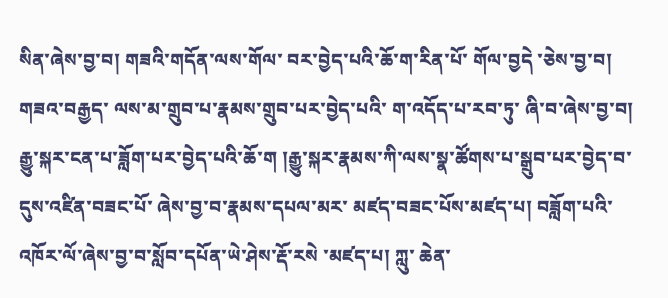སིན་ཞེས་བྱ་བ། གཟའི་གདོན་ལས་གོལ་ བར་བྱེད་པའི་ཆོ་ག་རིན་པོ་ གོལ་བྱདེ ་ཅེས་བྱ་བ། གཟའ་བརྒྱད་ ལས་མ་གྲུབ་པ་རྣམས་གྲུབ་པར་བྱེད་པའི་ ག་འདོད་པ་རབ་ཏུ་ ཞི་བ་ཞེས་བྱ་བ། རྒྱུ་སྐར་ངན་པ་ཟློག་པར་བྱེད་པའི་ཆོ་ག །རྒྱུ་སྐར་རྣམས་ཀི་ལས་སྣ་ཚོགས་པ་སྒྲུབ་པར་བྱེད་བ་དུས་འཛིན་བཟང་པོ་ ཞེས་བྱ་བ་རྣམས་དཔལ་མར་ མཛད་བཟང་པོས་མཛད་པ། བཟློག་པའི་འཁོར་ལོ་ཞེས་བྱ་བ་སློབ་དཔོན་ཡེ་ཤེས་རྡོ་རསེ ་མཛད་པ། ཀླུ་ ཆེན་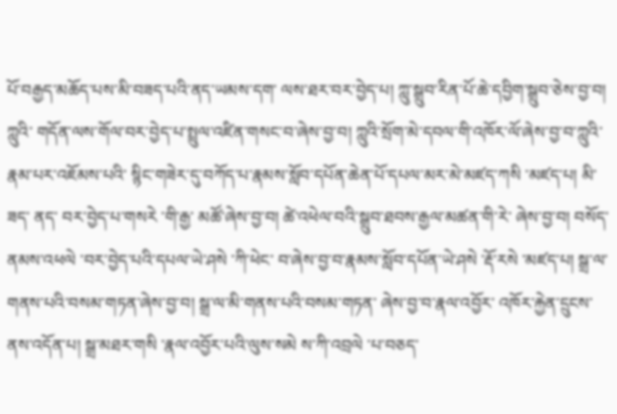པོ་བརྒྱད་མཆོད་པས་མི་བཟད་པའི་ནད་ཡམས་དག་ ལས་ཐར་བར་བྱེད་པ། ཀླུ་སྒྲུབ་རིན་པོ་ཆེ་དབྱིག་སྒྲུབ་ཅེས་བྱ་བ། ཀླུའི་ གདོན་ལས་གོལ་བར་བྱེད་པ་སྤྲུལ་འཛིན་གསང་བ་ཞེས་བྱ་བ། ཀླུའི་སྲོག་མེ་དབལ་གི་འཁོར་ལོ་ཞེས་བྱ་བ་ཀླུའི་རྣམ་པར་འཇོམས་པའི་ སྙིང་གཟེར་དུ་བཀོད་པ་རྣམས་སློབ་དཔོན་ཆེན་པོ་དཔལ་མར་མེ་མཛད་ཀསི ་མཛད་པ། མི་ཟད་ ནད་ བར་བྱེད་པ་གསརེ ་གི་རྒྱ་ མཚོ་ཞེས་བྱ་བ། ཚེ་འཕེལ་བའི་སྒྲུབ་ཐབས་རྒྱལ་མཚན་གི་རེ་ ཞེས་བྱ་བ། བསོད་ནམས་འཕལེ ་བར་བྱེད་པའི་དཔལ་ཡེ་ཤསེ ་ཀི་ཕེང་ བ་ཞེས་བྱ་བ་རྣམས་སློབ་དཔོན་ཡེ་ཤསེ ་རྡོ་རསེ ་མཛད་པ། སྒྲ་ལ་གནས་པའི་བསམ་གཏན་ཞེས་བྱ་བ། སྒྲ་ལ་མི་གནས་པའི་བསམ་གཏན་ ཞེས་བྱ་བ་རྣལ་འབྱོར་ འཁོར་རྐྱེན་དྲུངས་ནས་འདོན་པ། སྒྲ་མཐར་གསི ་རྣལ་འབྱོར་པའི་ལུས་སམེ ས་ཀི་འབྲལེ ་པ་བཅད་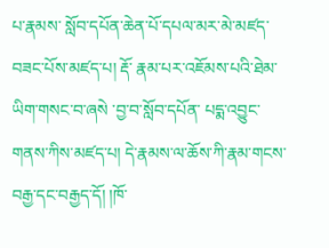པ་རྣམས་ སློབ་དཔོན་ཆེན་པོ་དཔལ་མར་མེ་མཛད་བཟང་པོས་མཛད་པ། རྡོ་ རྣམ་པར་འཇོམས་པའི་ཐེམ་ཡིག་གསང་བ་ཞསེ ་བྱ་བ་སློབ་དཔོན་ པདྨ་འབྱུང་གནས་ཀིས་མཛད་པ། དེ་རྣམས་ལ་ཆོས་ཀི་རྣམ་གངས་བརྒྱ་དང་བརྒྱད་དོ། །ཁོ་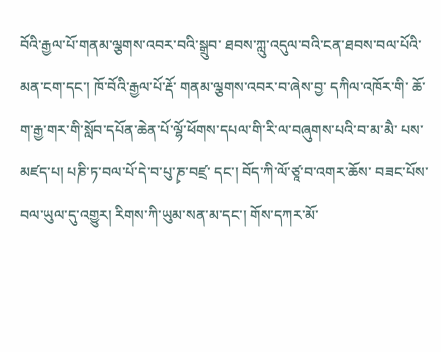བོའི་རྒྱལ་པོ་གནམ་ལྕགས་འབར་བའི་སྒྲུབ་ ཐབས་ཀླུ་འདུལ་བའི་ངན་ཐབས་བལ་པོའི་མན་ངག་དང་། ཁོ་བོའི་རྒྱལ་པོ་རྡོ་ གནམ་ལྕགས་འབར་བ་ཞེས་བྱ་ དཀིལ་འཁོར་གི་ ཆོ་ག་རྒྱ་གར་གི་སློབ་དཔོན་ཆེན་པོ་ལྷོ་ཕོགས་དཔལ་གི་རི་ལ་བཞུགས་པའི་བ་མ་མཻ་ པས་མཛད་པ། པཎི་ཏ་བལ་པོ་དེ་བ་པུ་ཎྭ་བཛྲ་ དང་། བོད་ཀི་ལོ་ཙཱ་བ་འགར་ཆོས་ བཟང་པོས་བལ་ཡུལ་དུ་འགྱུར། རིགས་ཀི་ཡུམ་སན་མ་དང་། གོས་དཀར་མོ་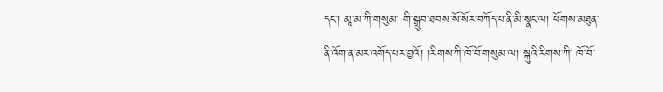དང་། མཱ་མ་ཀི་གསུམ་ གི་སྒྲུབ་ཐབས་སོ་སོར་བཀོད་པ་ནི་མི་སྣང་ལ། ཕོགས་མཐུན་ནི་འོག་ན་མར་འགོད་པར་བྱའོ། །རིགས་ཀི་ཁོ་བོ་གསུམ་ལ། སྐུའི་རིགས་ཀི་ ཁོ་བོ་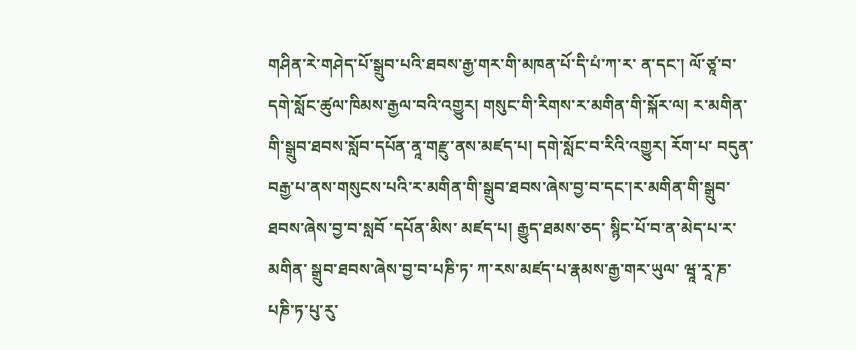གཤིན་རེ་གཤེད་པོ་སྒྲུབ་པའི་ཐབས་རྒྱ་གར་གི་མཁན་པོ་དི་པཾ་ཀ་ར་ ན་དང་། ལོ་ཙཱ་བ་དགེ་སློང་ཚུལ་ཁིམས་རྒྱལ་བའི་འགྱུར། གསུང་གི་རིགས་ར་མགིན་གི་སྐོར་ལ། ར་མགིན་གི་སྒྲུབ་ཐབས་སློབ་དཔོན་ནཱ་གརྫུ་ནས་མཛད་པ། དགེ་སློང་བ་རིའི་འགྱུར། རོག་པ་ བདུན་བརྒྱ་པ་ནས་གསུངས་པའི་ར་མགིན་གི་སྒྲུབ་ཐབས་ཞེས་བྱ་བ་དང་།ར་མགིན་གི་སྒྲུབ་ཐབས་ཞེས་བྱ་བ་སླབོ ་དཔོན་མིས་ མཛད་པ། རྒྱུད་ཐམས་ཅད་ སྙིང་པོ་བ་ན་མེད་པ་ར་མགིན་ སྒྲུབ་ཐབས་ཞེས་བྱ་བ་པཎི་ཏ་ ཀ་རས་མཛད་པ་རྣམས་རྒྱ་གར་ཡུལ་ ཝཱ་རཱ་ཎ་ པཎི་ཏ་པུ་རུ་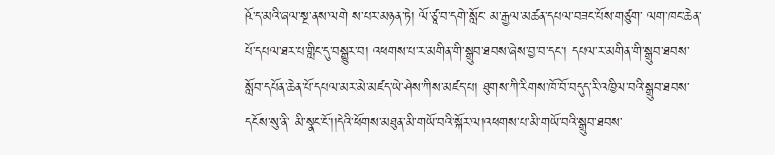ཥོ་ད་མའི་ཞལ་སྔ་ནས་ལགེ ས་པར་མཉན་ཏེ། ལོ་ཙཱ་བ་དགེ་སློང་ མ་རྒྱལ་མཚན་དཔལ་བཟང་པོས་གཙུག་ ལག་ཁང་ཆེན་པོ་དཔལ་ཐར་པ་གླིང་དུ་བསྒྱུར་བ། འཕགས་པ་ར་མགིན་གི་སྒྲུབ་ཐབས་ཞེས་བྱ་བ་དང་། དཔལ་ར་མགིན་གི་སྒྲུབ་ཐབས་ སློབ་དཔོན་ཆེན་པོ་དཔལ་མར་མེ་མཛད་ཡེ་ཤེས་ཀིས་མཛད་པ། ཐུགས་ཀི་རིགས་ཁོ་བོ་བདུད་རི་འཁྱིལ་བའི་སྒྲུབ་ཐབས་དངོས་སུ་ནི་ མི་སྣང་ངོ་།།དེའི་ཕོགས་མཐུན་མི་གཡོ་བའི་སྐོར་ལ།འཕགས་པ་མི་གཡོ་བའི་སྒྲུབ་ཐབས་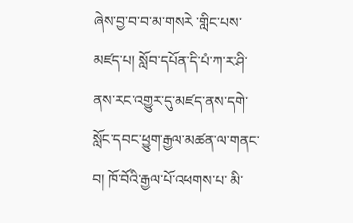ཞེས་བྱ་བ་བ་མ་གསརེ ་གླིང་པས་མཛད་པ། སློབ་དཔོན་དི་པཾ་ཀ་ར་ཤི་ ནས་རང་འགྱུར་དུ་མཛད་ནས་དགེ་སློང་དབང་ཕྱུག་རྒྱལ་མཚན་ལ་གནང་བ། ཁོ་བོའི་རྒྱལ་པོ་འཕགས་པ་ མི་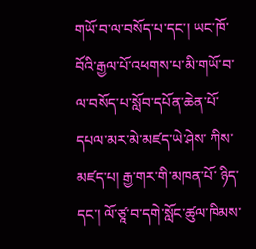གཡོ་བ་ལ་བསོད་པ་དང་། ཡང་ཁོ་བོའི་རྒྱལ་པོ་འཕགས་པ་མི་གཡོ་བ་ལ་བསོད་པ་སློབ་དཔོན་ཆེན་པོ་དཔལ་མར་མེ་མཛད་ཡེ་ཤེས་ ཀིས་མཛད་པ། རྒྱ་གར་གི་མཁན་པོ་ ཉིད་དང་། ལོ་ཙཱ་བ་དགེ་སློང་ཚུལ་ཁིམས་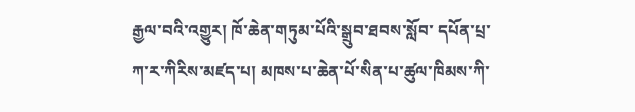རྒྱལ་བའི་འགྱུར། ཁོ་ཆེན་གཏུམ་པོའི་སྒྲུབ་ཐབས་སློབ་ དཔོན་པྲ་ ཀ་ར་ཀིརིས་མཛད་པ། མཁས་པ་ཆེན་པོ་སིན་པ་ཚུལ་ཁིམས་ཀི་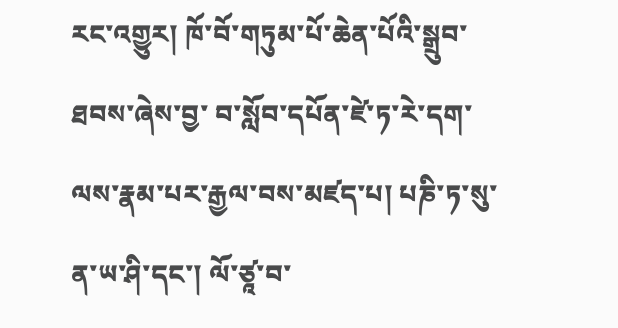རང་འགྱུར། ཁོ་བོ་གཏུམ་པོ་ཆེན་པོའི་སྒྲུབ་ཐབས་ཞེས་བྱ་ བ་སློབ་དཔོན་ཛེ་ཏ་རེ་དག་ལས་རྣམ་པར་རྒྱལ་བས་མཛད་པ། པཎི་ཏ་སུ་ན་ཡ་ཤི་དང་། ལོ་ཙཱ་བ་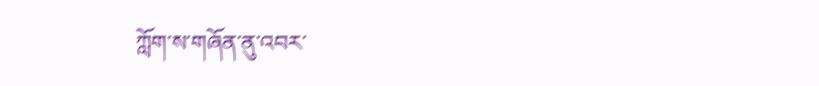ཀློག་ས་གཞོན་ནུ་འབར་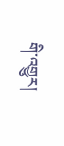གི་འགྱུར།